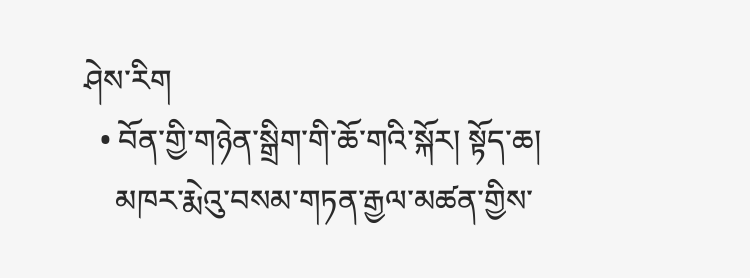ཤེས་རིག
  • བོན་གྱི་གཉེན་སྒྲིག་གི་ཆོ་གའི་སྐོར། སྟོད་ཆ།
    མཁར་རྨེའུ་བསམ་གཏན་རྒྱལ་མཚན་གྱིས་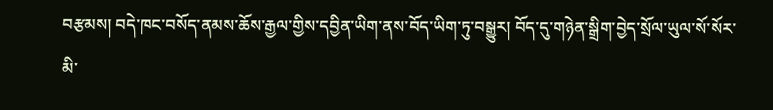བརྩམས། བདེ་ཁང་བསོད་ནམས་ཆོས་རྒྱལ་གྱིས་དབྱིན་ཡིག་ནས་བོད་ཡིག་ཏུ་བསྒྱུར། བོད་དུ་གཉེན་སྒྲིག་བྱེད་སྲོལ་ཡུལ་སོ་སོར་མི་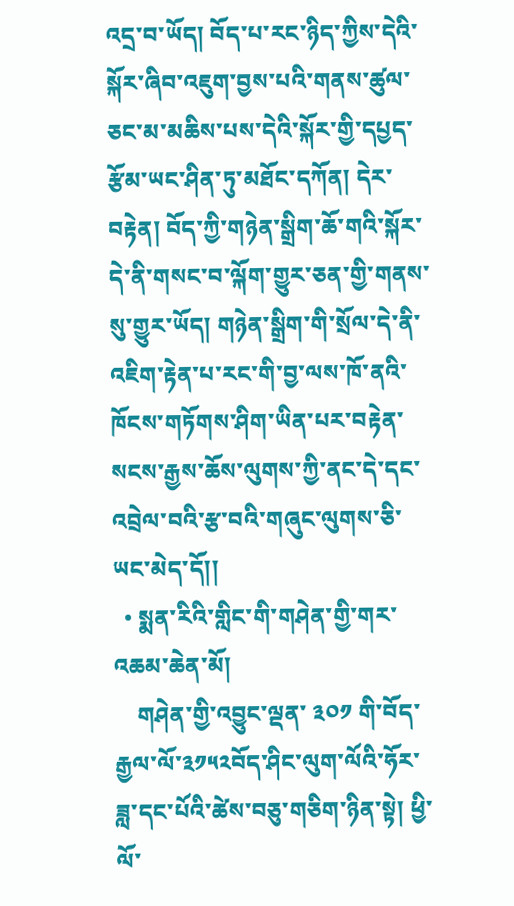འདྲ་བ་ཡོད། བོད་པ་རང་ཉིད་ཀྱིས་དེའི་སྐོར་ཞིབ་འཇུག་བྱས་པའི་གནས་ཚུལ་ཅང་མ་མཆིས་པས་དེའི་སྐོར་གྱི་དཔྱད་རྩོམ་ཡང་ཤིན་ཏུ་མཐོང་དཀོན། དེར་བརྟེན། བོད་ཀྱི་གཉེན་སྒྲིག་ཆོ་གའི་སྐོར་དེ་ནི་གསང་བ་ལྐོག་གྱུར་ཅན་གྱི་གནས་སུ་གྱུར་ཡོད། གཉེན་སྒྲིག་གི་སྲོལ་དེ་ནི་འཇིག་རྟེན་པ་རང་གི་བྱ་ལས་ཁོ་ནའི་ཁོངས་གཏོགས་ཤིག་ཡིན་པར་བརྟེན་སངས་རྒྱས་ཆོས་ལུགས་ཀྱི་ནང་དེ་དང་འབྲེལ་བའི་རྩ་བའི་གཞུང་ལུགས་ཅི་ཡང་མེད་དོ།།
  • སྨན་རིའི་གླིང་གི་གཤེན་གྱི་གར་འཆམ་ཆེན་མོ།
    གཤེན་གྱི་འབྱུང་ལྡན་ ༣༠༡ གི་བོད་རྒྱལ་ལོ་༣༡༥༢བོད་ཤིང་ལུག་ལོའི་ཧོར་ཟླ་དང་པོའི་ཚེས་བཅུ་གཅིག་ཉིན་སྟེ། ཕྱི་ལོ་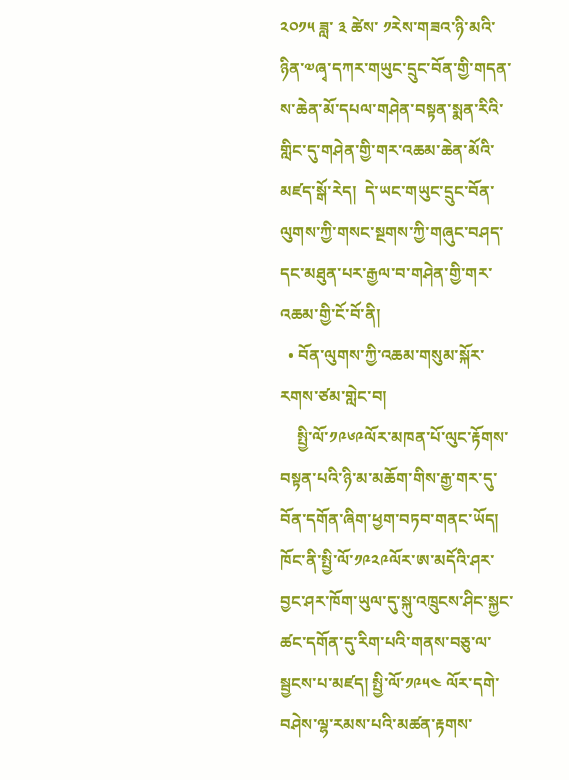༢༠༡༥ ཟླ་ ༣ ཚེས་ ༡རེས་གཟའ་ཉི་མའི་ཉིན་༧ཞྭ་དཀར་གཡུང་དྲུང་བོན་གྱི་གདན་ས་ཆེན་མོ་དཔལ་གཤེན་བསྟན་སྨན་རིའི་གླིང་དུ་གཤེན་གྱི་གར་འཆམ་ཆེན་མོའི་མཛད་སྒོ་རེད།  དེ་ཡང་གཡུང་དྲུང་བོན་ལུགས་ཀྱི་གསང་སྔགས་ཀྱི་གཞུང་བཤད་དང་མཐུན་པར་རྒྱལ་བ་གཤེན་གྱི་གར་འཆམ་གྱི་ངོ་བོ་ནི།
  • བོན་ལུགས་ཀྱི་འཆམ་གསུམ་སྐོར་རགས་ཙམ་གླེང་བ།
    སྤྱི་ལོ་༡༩༦༩ལོར་མཁན་པོ་ལུང་རྟོགས་བསྟན་པའི་ཉི་མ་མཆོག་གིས་རྒྱ་གར་དུ་བོན་དགོན་ཞིག་ཕྱག་བཏབ་གནང་ཡོད། ཁོང་ནི་སྤྱི་ལོ་༡༩༢༩ལོར་ཨ་མདོའི་ཤར་བྱང་ཤར་ཁོག་ཡུལ་དུ་སྐུ་འཁྲུངས་ཤིང་སྐྱང་ཚང་དགོན་དུ་རིག་པའི་གནས་བཅུ་ལ་སྦྱངས་པ་མཛད། སྤྱི་ལོ་༡༩༥༤ ལོར་དགེ་བཤེས་ལྷ་རམས་པའི་མཚན་རྟགས་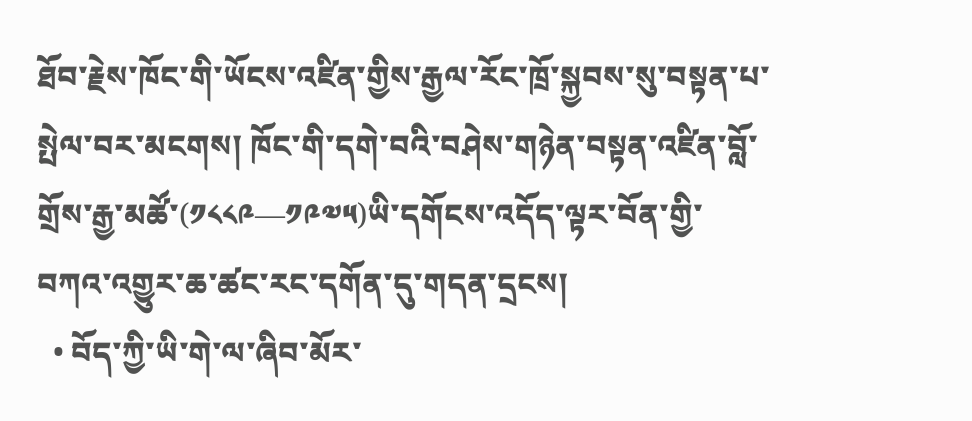ཐོབ་རྗེས་ཁོང་གི་ཡོངས་འཛིན་གྱིས་རྒྱལ་རོང་ཁྲོ་སྐྱབས་སུ་བསྟན་པ་སྤེལ་བར་མངགས། ཁོང་གི་དགེ་བའི་བཤེས་གཉེན་བསྟན་འཛིན་བློ་གྲོས་རྒྱ་མཚོ་(༡༨༨༩—༡༩༧༥)ཡི་དགོངས་འདོད་ལྟར་བོན་གྱི་བཀའ་འགྱུར་ཆ་ཚང་རང་དགོན་དུ་གདན་དྲངས།
  • བོད་ཀྱི་ཡི་གེ་ལ་ཞིབ་མོར་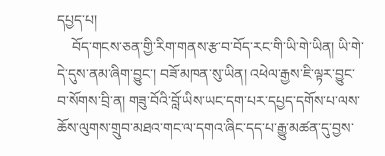དཔྱད་པ།
    བོད་གངས་ཅན་གྱི་རིག་གནས་རྩ་བ་བོད་རང་གི་ཡི་གེ་ཡིན། ཡི་གེ་དེ་དུས་ནམ་ཞིག་བྱུང་། བཟོ་མཁན་སུ་ཡིན། འཕེལ་རྒྱས་ཇི་ལྟར་བྱུང་བ་སོགས་བྲི་ན། གཟུ་བོའི་བློ་ཡིས་ཡང་དག་པར་དཔྱད་དགོས་པ་ལས་ཆོས་ལུགས་གྲུབ་མཐའ་གང་ལ་དགའ་ཞིང་དད་པ་རྒྱུ་མཚན་དུ་བྱས་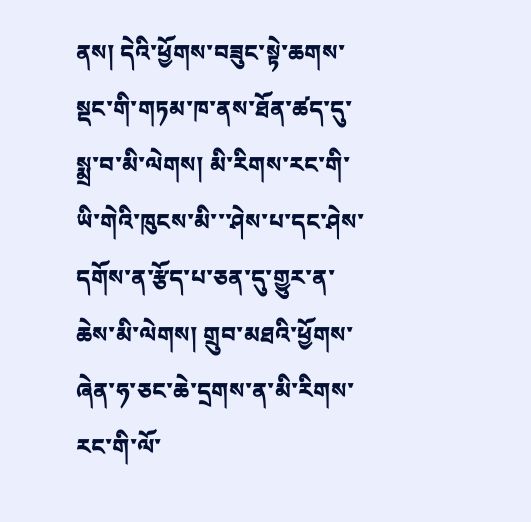ནས། དེའི་ཕྱོགས་བཟུང་སྟེ་ཆགས་སྡང་གི་གཏམ་ཁ་ནས་ཐོན་ཚད་དུ་སྨྲ་བ་མི་ལེགས། མི་རིགས་རང་གི་ཡི་གེའི་ཁུངས་མི་་་ཤེས་པ་དང་ཤེས་དགོས་ན་རྩོད་པ་ཅན་དུ་གྱུར་ན་ཆེས་མི་ལེགས། གྲུབ་མཐའི་ཕྱོགས་ཞེན་ཧ་ཅང་ཆེ་དྲགས་ན་མི་རིགས་རང་གི་ལོ་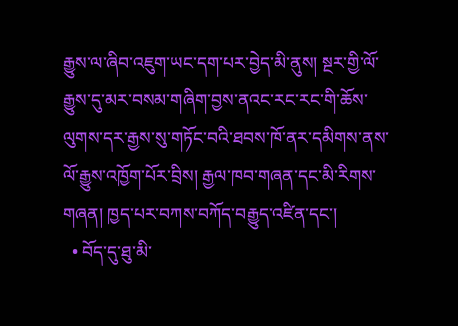རྒྱུས་ལ་ཞིབ་འཇུག་ཡང་དག་པར་བྱེད་མི་ནུས། སྔར་གྱི་ལོ་རྒྱུས་དུ་མར་བསམ་གཞིག་བྱས་ནའང་རང་རང་གི་ཆོས་ལུགས་དར་རྒྱས་སུ་གཏོང་བའི་ཐབས་ཁོ་ནར་དམིགས་ནས་ལོ་རྒྱུས་འཁྱོག་པོར་བྲིས། རྒྱལ་ཁབ་གཞན་དང་མི་རིགས་གཞན། ཁྱད་པར་བཀས་བཀོད་བརྒྱུད་འཛིན་དང་།
  • བོད་དུ་ཐུ་མི་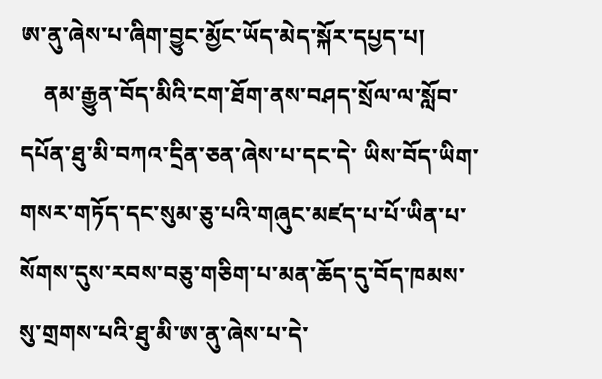ཨ་ནུ་ཞེས་པ་ཞིག་བྱུང་མྱོང་ཡོད་མེད་སྐོར་དཔྱད་པ།
    ནམ་རྒྱུན་བོད་མིའི་ངག་ཐོག་ནས་བཤད་སྲོལ་ལ་སློབ་དཔོན་ཐུ་མི་བཀའ་དྲིན་ཅན་ཞེས་པ་དང་དེ་ ཡིས་བོད་ཡིག་གསར་གཏོད་དང་སུམ་ཅུ་པའི་གཞུང་མཛད་པ་པོ་ཡིན་པ་སོགས་དུས་རབས་བཅུ་གཅིག་པ་མན་ཆོད་དུ་བོད་ཁམས་སུ་གྲགས་པའི་ཐུ་མི་ཨ་ནུ་ཞེས་པ་དེ་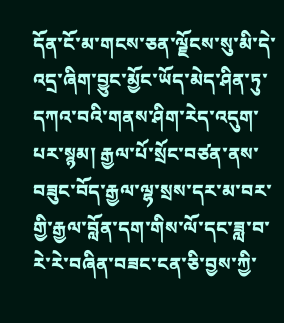དོན་ངོ་མ་གངས་ཅན་ལྗོངས་སུ་མི་དེ་འདྲ་ཞིག་བྱུང་མྱོང་ཡོད་མེད་ཤིན་ཏུ་དཀའ་བའི་གནས་ཤིག་རེད་འདུག་པར་སྙམ། རྒྱལ་པོ་སྲོང་བཙན་ནས་བཟུང་བོད་རྒྱལ་ལྷ་སྲས་དར་མ་བར་གྱི་རྒྱལ་བློན་དག་གིས་ལོ་དང་ཟླ་བ་རེ་རེ་བཞིན་བཟང་ངན་ཅི་བྱས་ཀྱི་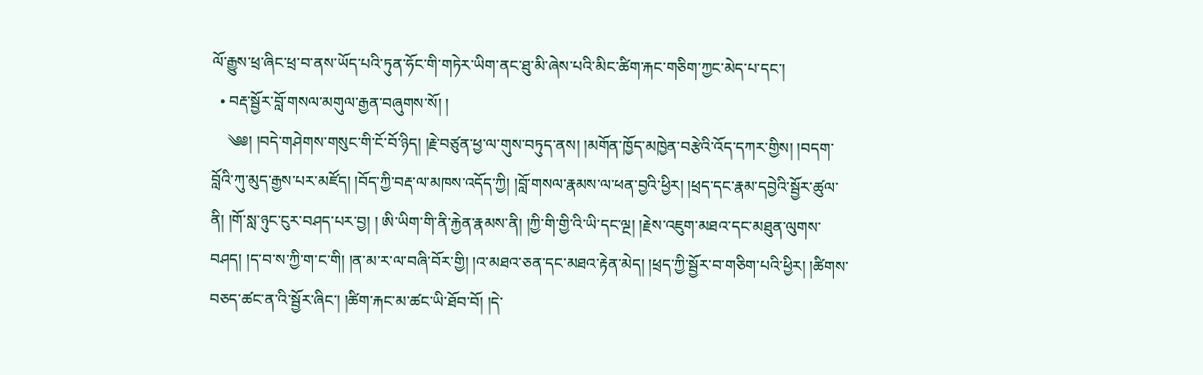ལོ་རྒྱུས་ཕྲ་ཞིང་ཕྲ་བ་ནས་ཡོད་པའི་ཏུན་ཧོང་གི་གཏེར་ཡིག་ནང་ཐུ་མི་ཞེས་པའི་མིང་ཚིག་རྐང་གཅིག་ཀྱང་མེད་པ་དང་།
  • བརྡ་སྦྱོར་བློ་གསལ་མགུལ་རྒྱན་བཞུགས་སོ། །
    ༄༅། །བདེ་གཤེགས་གསུང་གི་ངོ་བོ་ཉིད། །རྗེ་བཙུན་ཕྱ་ལ་གུས་བཏུད་ནས། །མགོན་ཁྱོད་མཁྱེན་བརྩེའི་འོད་དཀར་གྱིས། །བདག་བློའི་ཀུ་མུད་རྒྱས་པར་མཛོད། །བོད་ཀྱི་བརྡ་ལ་མཁས་འདོད་ཀྱི། །བློ་གསལ་རྣམས་ལ་ཕན་བྱའི་ཕྱིར། །ཕྲད་དང་རྣམ་དབྱེའི་སྦྱོར་ཚུལ་ནི། །གོ་སླ་ཉུང་ངུར་བཤད་པར་བྱ། ། ཨི་ཡིག་གི་ནི་རྐྱེན་རྣམས་ནི། །ཀྱི་གི་གྱི་འི་ཡི་དང་ལྔ། །རྗེས་འཇུག་མཐའ་དང་མཐུན་ལུགས་བཤད། །ད་བ་ས་ཀྱི་ག་ང་གི། །ན་མ་ར་ལ་བཞི་བོར་གྱི། །འ་མཐའ་ཅན་དང་མཐའ་རྟེན་མེད། །ཕྲད་ཀྱི་སྦྱོར་བ་གཅིག་པའི་ཕྱིར། །ཚིགས་བཅད་ཚང་ན་འི་སྦྱོར་ཞིང་། །ཚིག་རྐང་མ་ཚང་ཡི་ཐོབ་བོ། །དེ་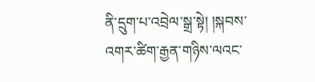ནི་དྲུག་པ་འབྲེལ་སྒྲ་སྟེ། །སྐབས་འགར་ཚིག་རྒྱན་གཉིས་ལའང་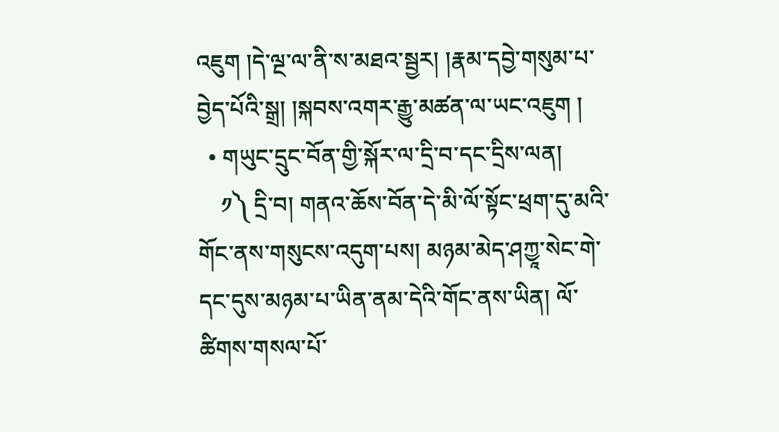འཇུག །དེ་ལྔ་ལ་ནི་ས་མཐའ་སྦྱར། །རྣམ་དབྱེ་གསུམ་པ་བྱེད་པོའི་སྒྲ། །སྐབས་འགར་རྒྱུ་མཚན་ལ་ཡང་འཇུག །
  • གཡུང་དྲུང་བོན་གྱི་སྐོར་ལ་དྲི་བ་དང་དྲིས་ལན།
    ༡༽ དྲི་བ། གནའ་ཆོས་བོན་དེ་མི་ལོ་སྟོང་ཕྲག་དུ་མའི་གོང་ནས་གསུངས་འདུག་པས། མཉམ་མེད་ཤཀྱཱ་སེང་གེ་དང་དུས་མཉམ་པ་ཡིན་ནམ་དེའི་གོང་ནས་ཡིན། ལོ་ཚིགས་གསལ་པོ་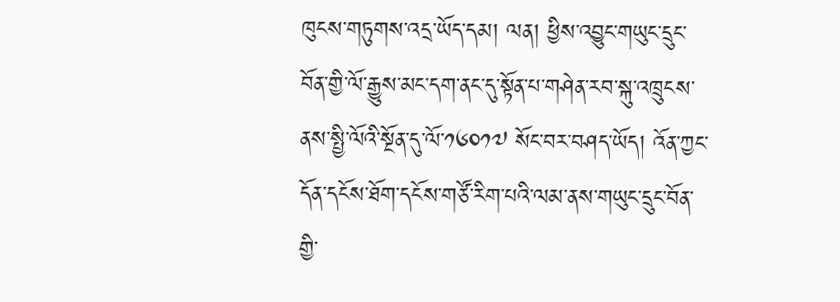ཁུངས་གཏུགས་འདྲ་ཡོད་དམ། ལན། ཕྱིས་འབྱུང་གཡུང་དྲུང་བོན་གྱི་ལོ་རྒྱུས་མང་དག་ནང་དུ་སྟོན་པ་གཤེན་རབ་སྐུ་འཁྲུངས་ནས་སྤྱི་ལོའི་སྔོན་དུ་ལོ་༡༦༠༡༧ སོང་བར་བཤད་ཡོད། འོན་ཀྱང་དོན་དངོས་ཐོག་དངོས་གཙོ་རིག་པའི་ལམ་ནས་གཡུང་དྲུང་བོན་གྱི་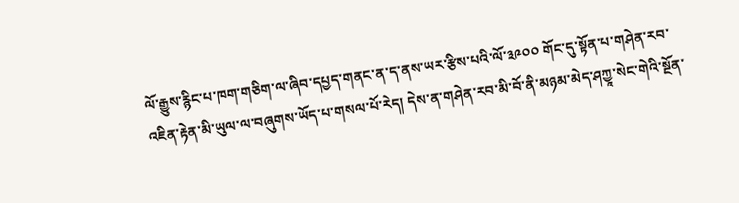ལོ་རྒྱུས་རྙིང་པ་ཁག་གཅིག་ལ་ཞིབ་དཔྱད་གནང་ན་ད་ནས་ཡར་རྩིས་པའི་ལོ་༣༩༠༠ གོང་དུ་སྟོན་པ་གཤེན་རབ་འཇིན་རྟེན་མི་ཡུལ་ལ་བཞུགས་ཡོད་པ་གསལ་པོ་རེད། དེས་ན་གཤེན་རབ་མི་བོ་ནི་མཉམ་མེད་ཤཀྱཱ་སེང་གེའི་སྔོན་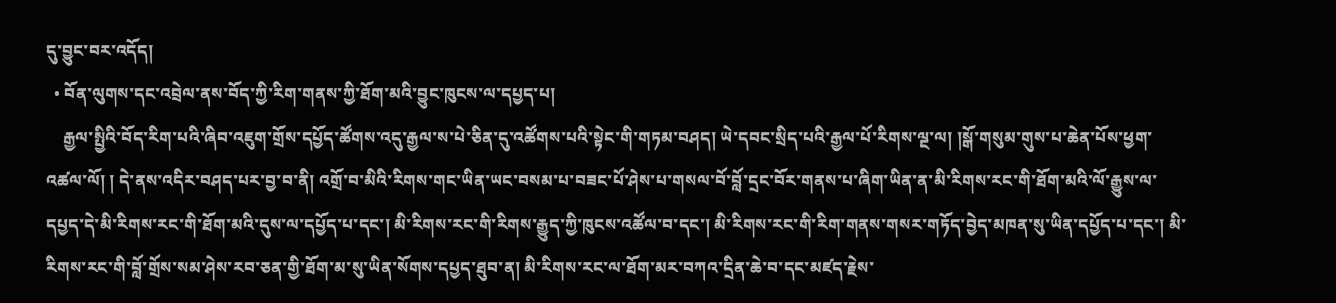དུ་བྱུང་བར་འདོད།
  • བོན་ལུགས་དང་འབྲེལ་ནས་བོད་ཀྱི་རིག་གནས་ཀྱི་ཐོག་མའི་བྱུང་ཁུངས་ལ་དཔྱད་པ།
    རྒྱལ་སྤྱིའི་བོད་རིག་པའི་ཞིབ་འཇུག་གྲོས་དཔྱོད་ཚོགས་འདུ་རྒྱལ་ས་པེ་ཅིན་དུ་འཚོགས་པའི་སྟེང་གི་གཏམ་བཤད། ཡེ་དབང་སྲིད་པའི་རྒྱལ་པོ་རིགས་ལྔ་ལ། །སྒོ་གསུམ་གུས་པ་ཆེན་པོས་ཕྱག་འཚལ་ལོ། ། དེ་ནས་འདིར་བཤད་པར་བྱ་བ་ནི། འགྲོ་བ་མིའི་རིགས་གང་ཡིན་ཡང་བསམ་པ་བཟང་པོ་ཤེས་པ་གསལ་བོ་བློ་དྲང་བོར་གནས་པ་ཞིག་ཡིན་ན་མི་རིགས་རང་གི་ཐོག་མའི་ལོ་རྒྱུས་ལ་དཔྱད་དེ་མི་རིགས་རང་གི་ཐོག་མའི་དུས་ལ་དཔྱོད་པ་དང་། མི་རིགས་རང་གི་རིགས་རྒྱུད་ཀྱི་ཁུངས་འཚོལ་བ་དང་། མི་རིགས་རང་གི་རིག་གནས་གསར་གཏོད་བྱེད་མཁན་སུ་ཡིན་དཔྱོད་པ་དང་། མི་རིགས་རང་གི་བློ་གྲོས་སམ་ཤེས་རབ་ཅན་གྱི་ཐོག་མ་སུ་ཡིན་སོགས་དཔྱད་ཐུབ་ན། མི་རིགས་རང་ལ་ཐོག་མར་བཀའ་དྲིན་ཆེ་བ་དང་མཛད་རྗེས་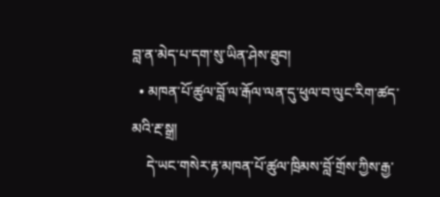བླ་ན་མེད་པ་དག་སུ་ཡིན་ཤེས་ཐུབ།
  • མཁན་པོ་ཚུལ་བློ་ལ་རྒོལ་ལན་དུ་ཕུལ་བ་ལུང་རིག་ཚད་མའི་རྔ་སྒྲ།
    དེ་ཡང་གསེར་རྟ་མཁན་པོ་ཚུལ་ཁྲིམས་བློ་གྲོས་ཀྱིས་རྒྱ་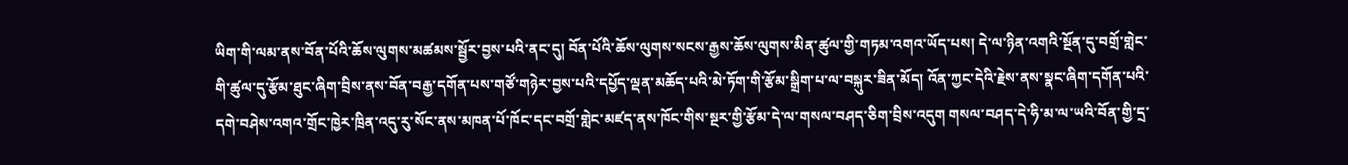ཡིག་གི་ལམ་ནས་བོན་པོའི་ཆོས་ལུགས་མཚམས་སྦྱོར་བྱས་པའི་ནང་དུ། བོན་པོའི་ཆོས་ལུགས་སངས་རྒྱས་ཆོས་ལུགས་མིན་ཚུལ་གྱི་གཏམ་འགའ་ཡོད་པས། དེ་ལ་ཉིན་འགའི་སྔོན་དུ་བགྲོ་གླེང་གི་ཚུལ་དུ་རྩོམ་ཐུང་ཞིག་བྲིས་ནས་བོན་བརྒྱ་དགོན་པས་གཙོ་གཉེར་བྱས་པའི་དཔྱོད་ལྡན་མཆོད་པའི་མེ་ཏོག་གི་རྩོམ་སྒྲིག་པ་ལ་བསྐུར་ཟིན་མོད། འོན་ཀྱང་དེའི་རྗེས་ནས་སྣང་ཞིག་དགོན་པའི་དགེ་བཤེས་འགའ་གྲོང་ཁྱེར་ཁྲིན་འདུ་རུ་སོང་ནས་མཁན་པོ་ཁོང་དང་བགྲོ་གླེང་མཛད་ནས་ཁོང་གིས་སྔར་གྱི་རྩོམ་དེ་ལ་གསལ་བཤད་ཅིག་བྲིས་འདུག གསལ་བཤད་དེ་ཧི་མ་ལ་ཡའི་བོན་གྱི་དྲ་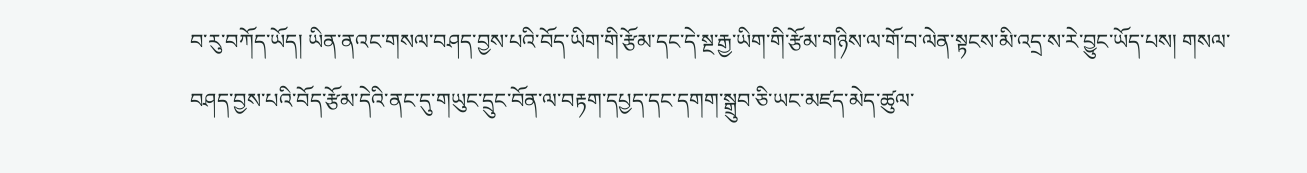བ་རུ་བཀོད་ཡོད། ཡིན་ནའང་གསལ་བཤད་བྱས་པའི་བོད་ཡིག་གི་རྩོམ་དང་དེ་སྔ་རྒྱ་ཡིག་གི་རྩོམ་གཉིས་ལ་གོ་བ་ལེན་སྟངས་མི་འདྲ་ས་རེ་བྱུང་ཡོད་པས། གསལ་བཤད་བྱས་པའི་བོད་རྩོམ་དེའི་ནང་དུ་གཡུང་དྲུང་བོན་ལ་བརྟག་དཔྱད་དང་དགག་སྒྲུབ་ཅི་ཡང་མཛད་མེད་ཚུལ་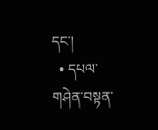དང་།
  • དཔལ་གཤེན་བསྟན་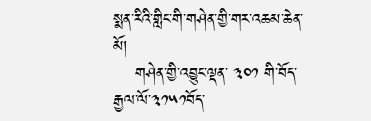སྨན་རིའི་གླིང་གི་གཤེན་གྱི་གར་འཆམ་ཆེན་མོ།
    གཤེན་གྱི་འབྱུང་ལྡན་ ༣༠༡ གི་བོད་རྒྱལ་ལོ་༣༡༥༡བོད་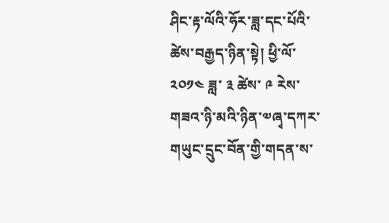ཤིང་རྟ་ལོའི་ཧོར་ཟླ་དང་པོའི་ཚེས་བརྒྱད་ཉིན་སྟེ། ཕྱི་ལོ་ ༢༠༡༤ ཟླ་ ༣ ཚེས་ ༩ རེས་གཟའ་ཉི་མའི་ཉིན་༧ཞྭ་དཀར་གཡུང་དྲུང་བོན་གྱི་གདན་ས་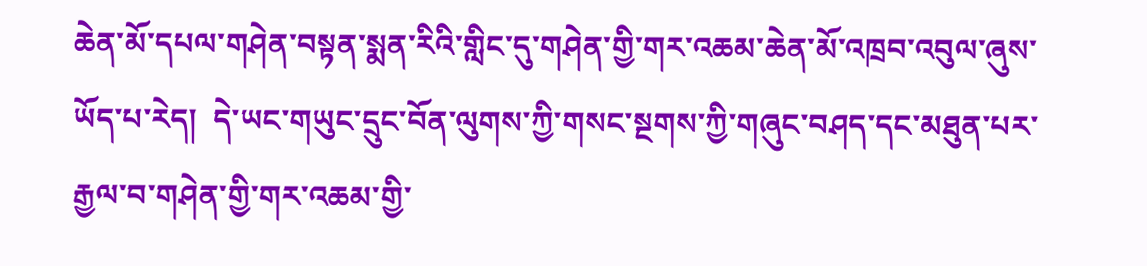ཆེན་མོ་དཔལ་གཤེན་བསྟན་སྨན་རིའི་གླིང་དུ་གཤེན་གྱི་གར་འཆམ་ཆེན་མོ་འཁྲབ་འབུལ་ཞུས་ཡོད་པ་རེད།  དེ་ཡང་གཡུང་དྲུང་བོན་ལུགས་ཀྱི་གསང་སྔགས་ཀྱི་གཞུང་བཤད་དང་མཐུན་པར་རྒྱལ་བ་གཤེན་གྱི་གར་འཆམ་གྱི་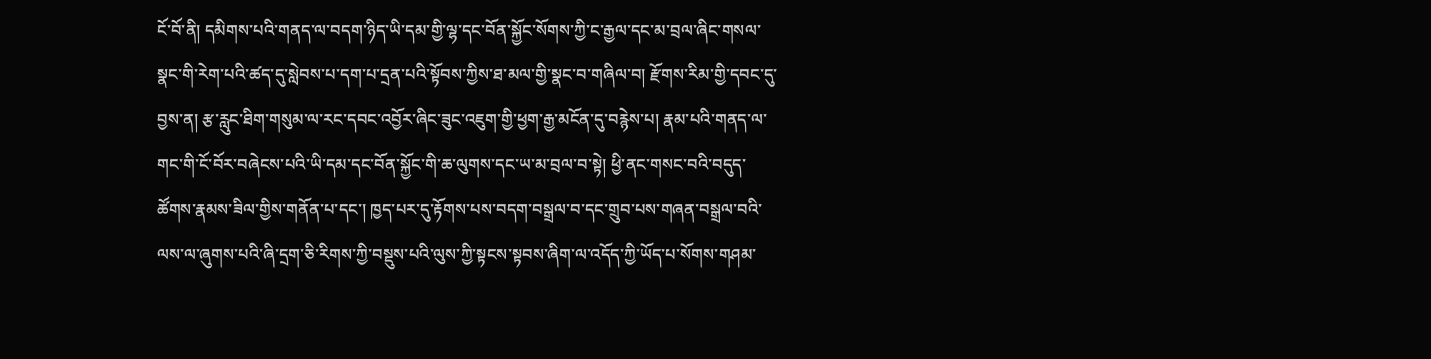ངོ་བོ་ནི། དམིགས་པའི་གནད་ལ་བདག་ཉིད་ཡི་དམ་གྱི་ལྷ་དང་བོན་སྐྱོང་སོགས་ཀྱི་ང་རྒྱལ་དང་མ་བྲལ་ཞིང་གསལ་སྣང་གི་རེག་པའི་ཚད་དུ་སླེབས་པ་དག་པ་དྲན་པའི་སྟོབས་ཀྱིས་ཐ་མལ་གྱི་སྣང་བ་གཞིལ་བ། རྫོགས་རིམ་གྱི་དབང་དུ་བྱས་ན། རྩ་རླུང་ཐིག་གསུམ་ལ་རང་དབང་འབྱོར་ཞིང་ཟུང་འཇུག་གྱི་ཕྱག་རྒྱ་མངོན་དུ་བརྙེས་པ། རྣམ་པའི་གནད་ལ་གང་གི་ངོ་བོར་བཞེངས་པའི་ཡི་དམ་དང་བོན་སྐྱོང་གི་ཆ་ལུགས་དང་ཡ་མ་བྲལ་བ་སྟེ། ཕྱི་ནང་གསང་བའི་བདུད་ཚོགས་རྣམས་ཟིལ་གྱིས་གནོན་པ་དང་། ཁྱད་པར་དུ་རྟོགས་པས་བདག་བསྒྲལ་བ་དང་གྲུབ་པས་གཞན་བསྒྲལ་བའི་ལས་ལ་ཞུགས་པའི་ཞི་དྲག་ཅི་རིགས་ཀྱི་བསྡུས་པའི་ལུས་ཀྱི་སྟངས་སྟབས་ཞིག་ལ་འདོད་ཀྱི་ཡོད་པ་སོགས་གཤམ་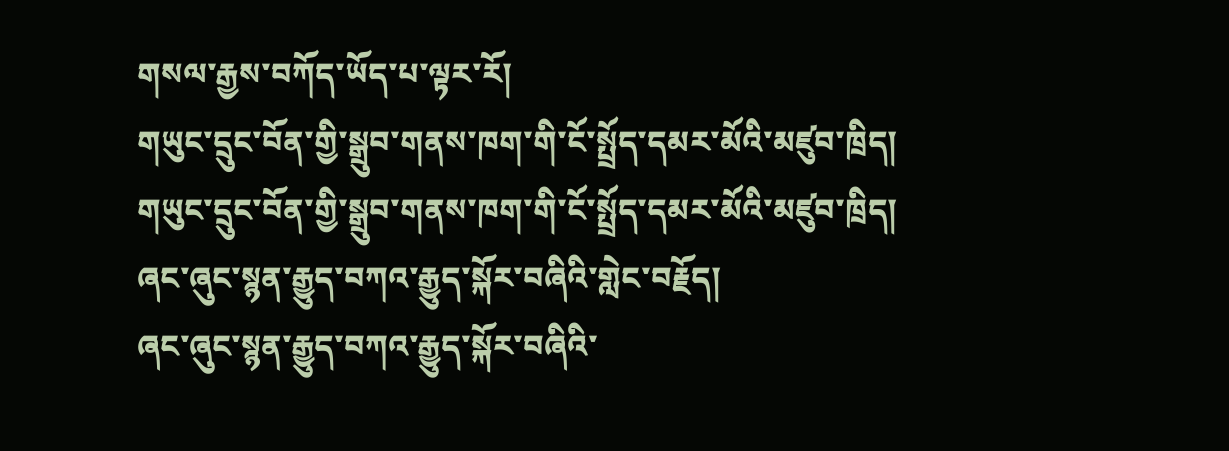གསལ་རྒྱས་བཀོད་ཡོད་པ་ལྟར་རོ།
གཡུང་དྲུང་བོན་གྱི་སྒྲུབ་གནས་ཁག་གི་ངོ་སྤྲོད་དམར་མོའི་མཛུབ་ཁྲིད།
གཡུང་དྲུང་བོན་གྱི་སྒྲུབ་གནས་ཁག་གི་ངོ་སྤྲོད་དམར་མོའི་མཛུབ་ཁྲིད།
ཞང་ཞུང་སྙན་རྒྱུད་བཀའ་རྒྱུད་སྐོར་བཞིའི་གླེང་བརྗོད།
ཞང་ཞུང་སྙན་རྒྱུད་བཀའ་རྒྱུད་སྐོར་བཞིའི་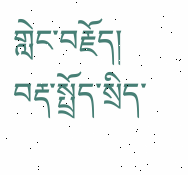གླེང་བརྗོད།
བརྡ་སྤྲོད་སྲིད་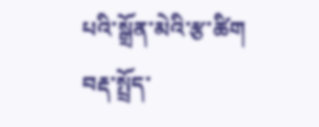པའི་སྒྲོན་མེའི་རྩ་ཚིག
བརྡ་སྤྲོད་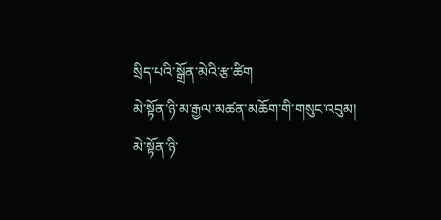སྲིད་པའི་སྒྲོན་མེའི་རྩ་ཚིག
མེ་སྟོན་ཉི་མ་རྒྱལ་མཚན་མཆོག་གི་གསུང་འབུམ།
མེ་སྟོན་ཉི་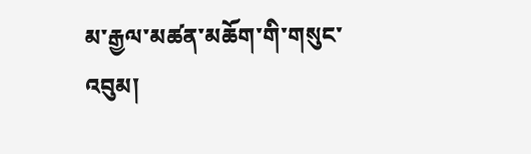མ་རྒྱལ་མཚན་མཆོག་གི་གསུང་འབུམ།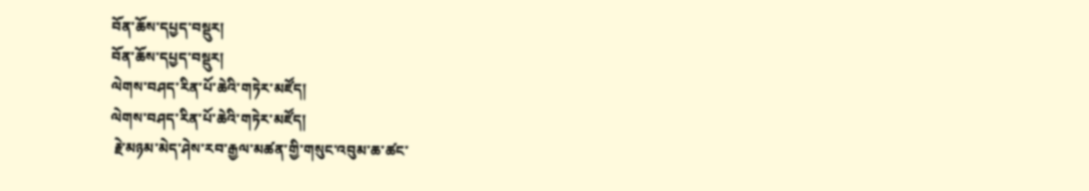བོན་ཆོས་དཔྱད་བསྡུར།
བོན་ཆོས་དཔྱད་བསྡུར།
ལེགས་བཤད་རིན་པོ་ཆེའི་གཏེར་མཛོད།
ལེགས་བཤད་རིན་པོ་ཆེའི་གཏེར་མཛོད།
 རྗེ་མཉམ་མེད་ཤེས་རབ་རྒྱལ་མཚན་གྱི་གསུང་འབུམ་ཆ་ཚང་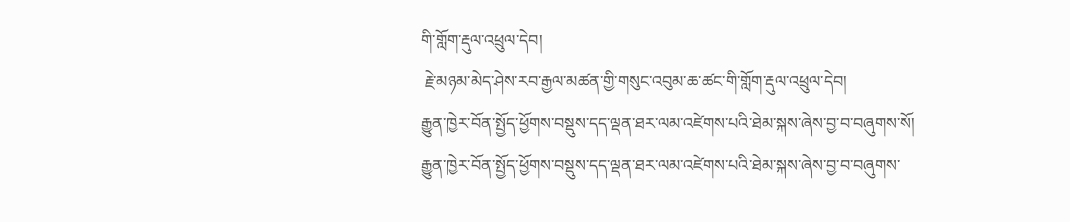གི་གློག་རྡུལ་འཕྲུལ་དེབ།
 རྗེ་མཉམ་མེད་ཤེས་རབ་རྒྱལ་མཚན་གྱི་གསུང་འབུམ་ཆ་ཚང་གི་གློག་རྡུལ་འཕྲུལ་དེབ།
རྒྱུན་ཁྱེར་བོན་སྤྱོད་ཕྱོགས་བསྡུས་དད་ལྡན་ཐར་ལམ་འཛེགས་པའི་ཐེམ་སྐས་ཞེས་བྱ་བ་བཞུགས་སོ།
རྒྱུན་ཁྱེར་བོན་སྤྱོད་ཕྱོགས་བསྡུས་དད་ལྡན་ཐར་ལམ་འཛེགས་པའི་ཐེམ་སྐས་ཞེས་བྱ་བ་བཞུགས་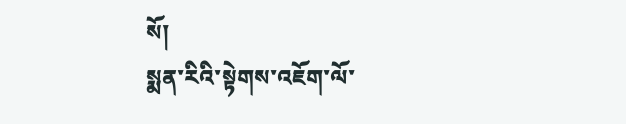སོ།
སྨན་རིའི་སྟེགས་འཇོག་ལོ་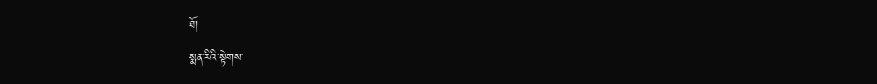ཐོ།
སྨན་རིའི་སྟེགས་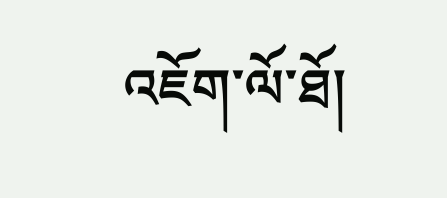འཇོག་ལོ་ཐོ།